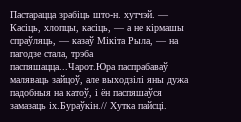Пастарацца зрабіць што‑н. хутчэй. — Касіць, хлопцы, касіць, — а не кірмашы спраўляць, — казаў Мікіта Рыла, — на пагодзе стала, трэба паспяшацца...Чарот.Юра паспрабаваў маляваць зайцоў, але выходзілі яны дужа падобныя на катоў, і ён паспяшаўся замазаць іх.Бураўкін.// Хутка пайсці.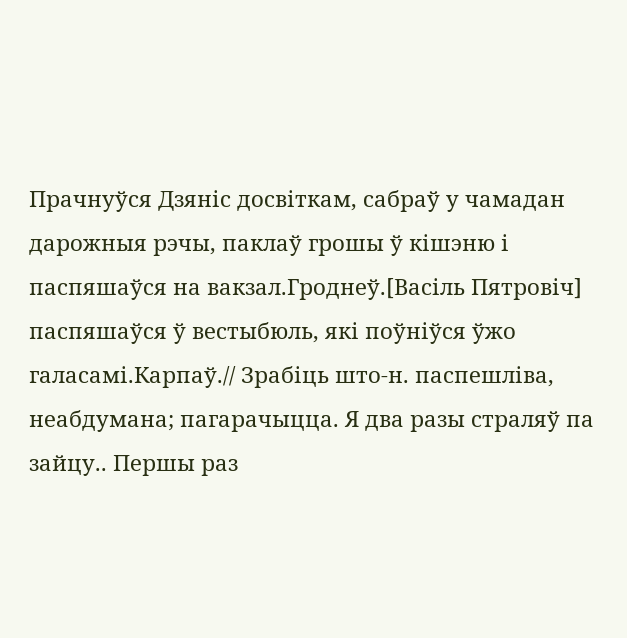Прачнуўся Дзяніс досвіткам, сабраў у чамадан дарожныя рэчы, паклаў грошы ў кішэню і паспяшаўся на вакзал.Гроднеў.[Васіль Пятровіч] паспяшаўся ў вестыбюль, які поўніўся ўжо галасамі.Карпаў.// Зрабіць што‑н. паспешліва, неабдумана; пагарачыцца. Я два разы страляў па зайцу.. Першы раз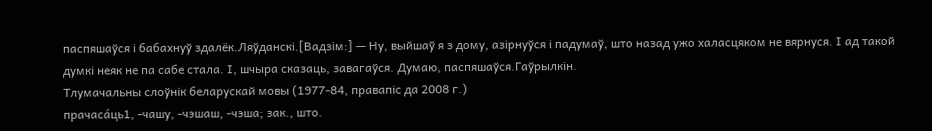паспяшаўся і бабахнуў здалёк.Ляўданскі.[Вадзім:] — Ну, выйшаў я з дому, азірнуўся і падумаў, што назад ужо халасцяком не вярнуся. І ад такой думкі неяк не па сабе стала. І, шчыра сказаць, завагаўся. Думаю, паспяшаўся.Гаўрылкін.
Тлумачальны слоўнік беларускай мовы (1977-84, правапіс да 2008 г.)
прачаса́ць1, ‑чашу, ‑чэшаш, ‑чэша; зак., што.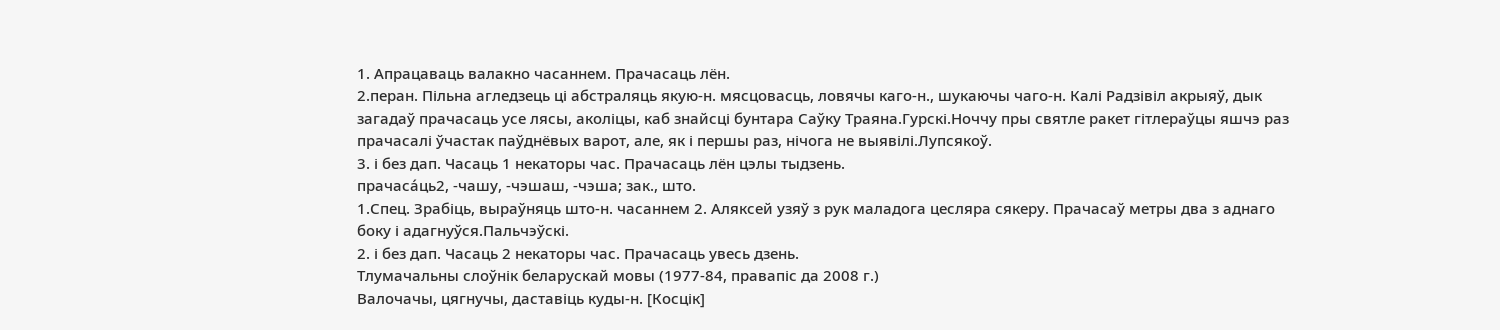1. Апрацаваць валакно часаннем. Прачасаць лён.
2.перан. Пільна агледзець ці абстраляць якую‑н. мясцовасць, ловячы каго‑н., шукаючы чаго‑н. Калі Радзівіл акрыяў, дык загадаў прачасаць усе лясы, аколіцы, каб знайсці бунтара Саўку Траяна.Гурскі.Ноччу пры святле ракет гітлераўцы яшчэ раз прачасалі ўчастак паўднёвых варот, але, як і першы раз, нічога не выявілі.Лупсякоў.
3. і без дап. Часаць 1 некаторы час. Прачасаць лён цэлы тыдзень.
прачаса́ць2, ‑чашу, ‑чэшаш, ‑чэша; зак., што.
1.Спец. Зрабіць, выраўняць што‑н. часаннем 2. Аляксей узяў з рук маладога цесляра сякеру. Прачасаў метры два з аднаго боку і адагнуўся.Пальчэўскі.
2. і без дап. Часаць 2 некаторы час. Прачасаць увесь дзень.
Тлумачальны слоўнік беларускай мовы (1977-84, правапіс да 2008 г.)
Валочачы, цягнучы, даставіць куды‑н. [Косцік]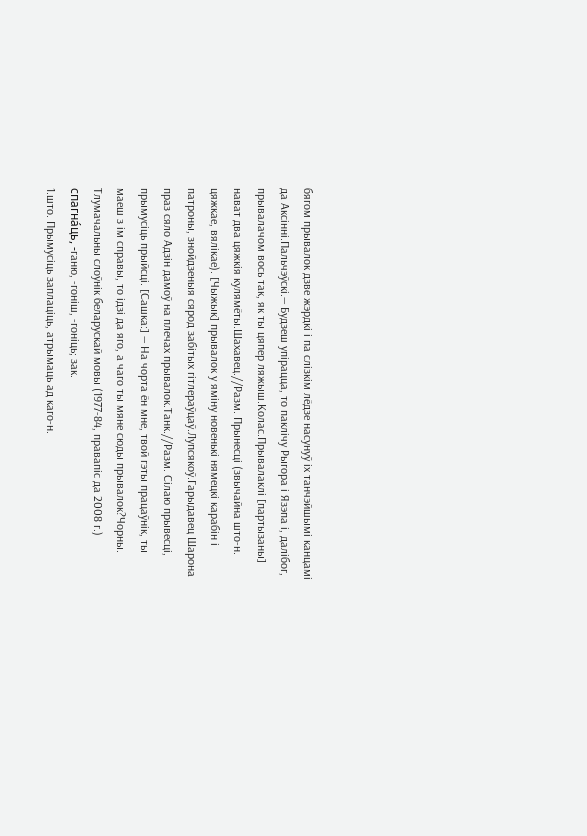бягом прывалок дзве жэрдкі і па слізкім лёдзе насунуў іх танчэйшымі канцамі да Аксінні.Пальчэўскі.— Будзеш упірацца, то паклічу Рыгора і Язэпа і, далібог, прывалачом вось так, як ты цяпер ляжыш.Колас.Прывалаклі [партызаны] нават два цяжкія кулямёты.Шахавец.//Разм. Прынесці (звычайна што‑н. цяжкае, вялікае). [Чыжык] прывалок у яміну новенькі нямецкі карабін і патроны, знойдзеныя сярод забітых гітлераўцаў.Лупсякоў.Гарыдавец Шарона праз сяло Адзін дамоў на плечах прывалок.Танк.//Разм. Сілаю прывесці, прымусіць прыйсці. [Сашка:] — На чорта ён мне, твой гэты працаўнік, ты маеш з ім справы, то ідзі да яго, а чаго ты мяне сюды прывалок?Чорны.
Тлумачальны слоўнік беларускай мовы (1977-84, правапіс да 2008 г.)
спагна́ць, ‑ганю, ‑гоніш, ‑гоніць; зак.
1.што. Прымусіць заплаціць, атрымаць ад каго‑н.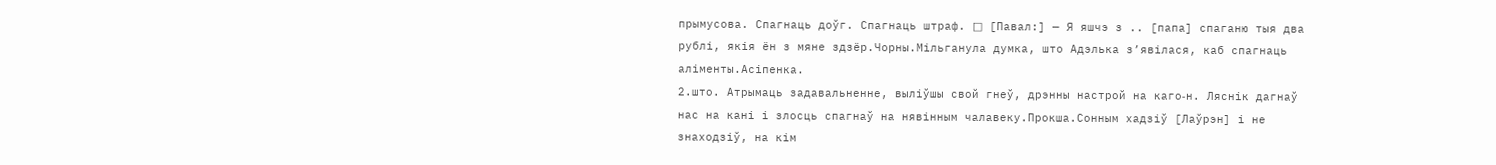прымусова. Спагнаць доўг. Спагнаць штраф. □ [Павал:] — Я яшчэ з .. [папа] спаганю тыя два рублі, якія ён з мяне здзёр.Чорны.Мільганула думка, што Адэлька з’явілася, каб спагнаць аліменты.Асіпенка.
2.што. Атрымаць задавальненне, выліўшы свой гнеў, дрэнны настрой на каго‑н. Ляснік дагнаў нас на кані і злосць спагнаў на нявінным чалавеку.Прокша.Сонным хадзіў [Лаўрэн] і не знаходзіў, на кім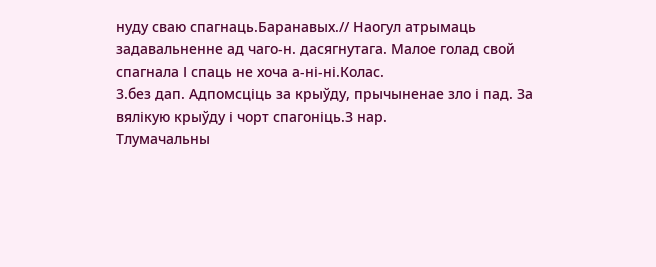нуду сваю спагнаць.Баранавых.// Наогул атрымаць задавальненне ад чаго‑н. дасягнутага. Малое голад свой спагнала І спаць не хоча а-ні-ні.Колас.
3.без дап. Адпомсціць за крыўду, прычыненае зло і пад. За вялікую крыўду і чорт спагоніць.З нар.
Тлумачальны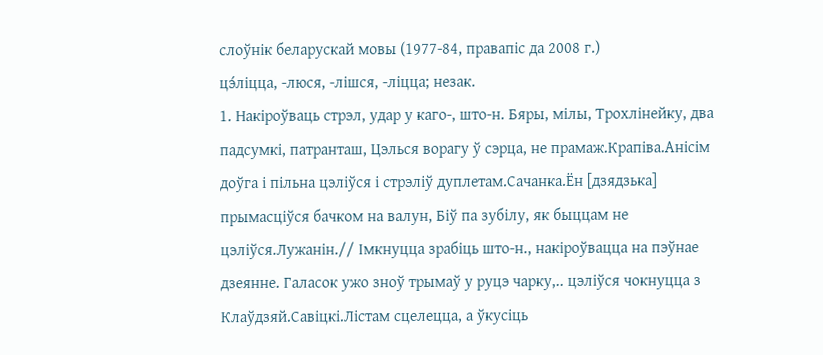слоўнік беларускай мовы (1977-84, правапіс да 2008 г.)
цэ́ліцца, ‑люся, ‑лішся, ‑ліцца; незак.
1. Накіроўваць стрэл, удар у каго‑, што‑н. Бяры, мілы, Трохлінейку, два падсумкі, патранташ, Цэлься ворагу ў сэрца, не прамаж.Крапіва.Анісім доўга і пільна цэліўся і стрэліў дуплетам.Сачанка.Ён [дзядзька] прымасціўся бачком на валун, Біў па зубілу, як быццам не цэліўся.Лужанін.// Імкнуцца зрабіць што‑н., накіроўвацца на пэўнае дзеянне. Галасок ужо зноў трымаў у руцэ чарку,.. цэліўся чокнуцца з Клаўдзяй.Савіцкі.Лістам сцелецца, а ўкусіць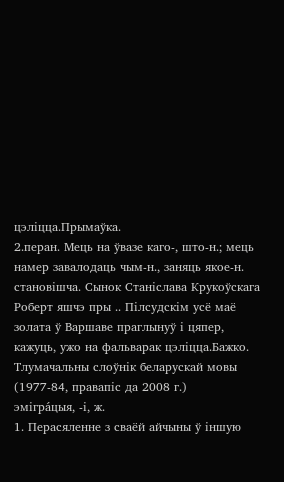цэліцца.Прымаўка.
2.перан. Мець на ўвазе каго‑, што‑н.; мець намер завалодаць чым‑н., заняць якое‑н. становішча. Сынок Станіслава Крукоўскага Роберт яшчэ пры .. Пілсудскім усё маё золата ў Варшаве праглынуў і цяпер, кажуць, ужо на фальварак цэліцца.Бажко.
Тлумачальны слоўнік беларускай мовы (1977-84, правапіс да 2008 г.)
эмігра́цыя, ‑і, ж.
1. Перасяленне з сваёй айчыны ў іншую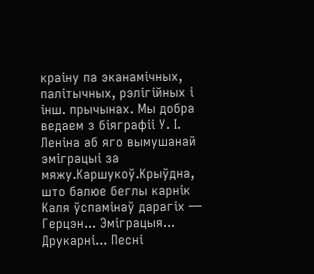краіну па эканамічных, палітычных, рэлігійных і інш. прычынах. Мы добра ведаем з біяграфіі У. І. Леніна аб яго вымушанай эміграцыі за мяжу.Каршукоў.Крыўдна, што балюе беглы карнік Каля ўспамінаў дарагіх — Герцэн... Эміграцыя... Друкарні... Песні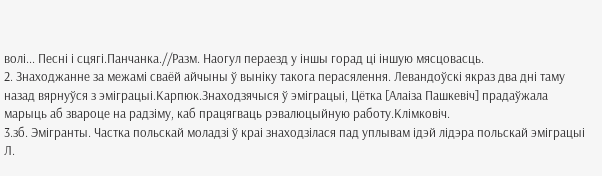волі... Песні і сцягі.Панчанка.//Разм. Наогул пераезд у іншы горад ці іншую мясцовасць.
2. Знаходжанне за межамі сваёй айчыны ў выніку такога перасялення. Левандоўскі якраз два дні таму назад вярнуўся з эміграцыі.Карпюк.Знаходзячыся ў эміграцыі, Цётка [Алаіза Пашкевіч] прадаўжала марыць аб звароце на радзіму, каб працягваць рэвалюцыйную работу.Клімковіч.
3.зб. Эмігранты. Частка польскай моладзі ў краі знаходзілася пад уплывам ідэй лідэра польскай эміграцыі Л.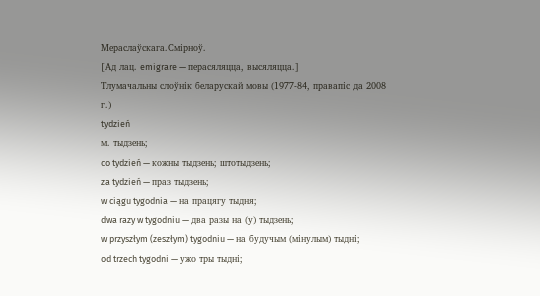Мераслаўскага.Смірноў.
[Ад лац. emigrare — перасяляцца, высяляцца.]
Тлумачальны слоўнік беларускай мовы (1977-84, правапіс да 2008 г.)
tydzień
м. тыдзень;
co tydzień — кожны тыдзень; штотыдзень;
za tydzień — праз тыдзень;
w ciągu tygodnia — на працягу тыдня;
dwa razy w tygodniu — два разы на (у) тыдзень;
w przyszłym (zeszłym) tygodniu — на будучым (мінулым) тыдні;
od trzech tygodni — ужо тры тыдні;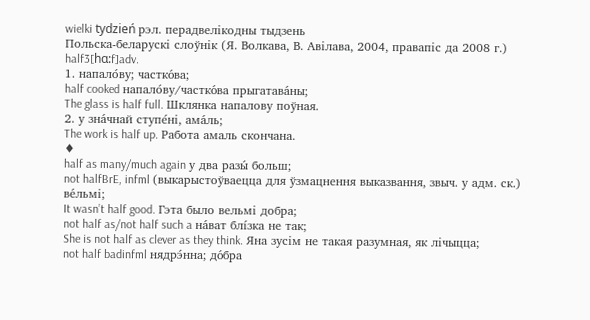wielki tydzień рэл. перадвелікодны тыдзень
Польска-беларускі слоўнік (Я. Волкава, В. Авілава, 2004, правапіс да 2008 г.)
half3[hɑ:f]adv.
1. напало́ву; частко́ва;
half cooked напало́ву/частко́ва прыгатава́ны;
The glass is half full. Шклянка напалову поўная.
2. у зна́чнай ступе́ні, ама́ль;
The work is half up. Работа амаль скончана.
♦
half as many/much again у два разы́ больш;
not halfBrE, infml (выкарыстоўваецца для ўзмацнення выказвання, звыч. у адм. ск.) ве́льмі;
It wasn’t half good. Гэта было вельмі добра;
not half as/not half such a на́ват блі́зка не так;
She is not half as clever as they think. Яна зусім не такая разумная, як лічыцца;
not half badinfml нядрэ́нна; до́бра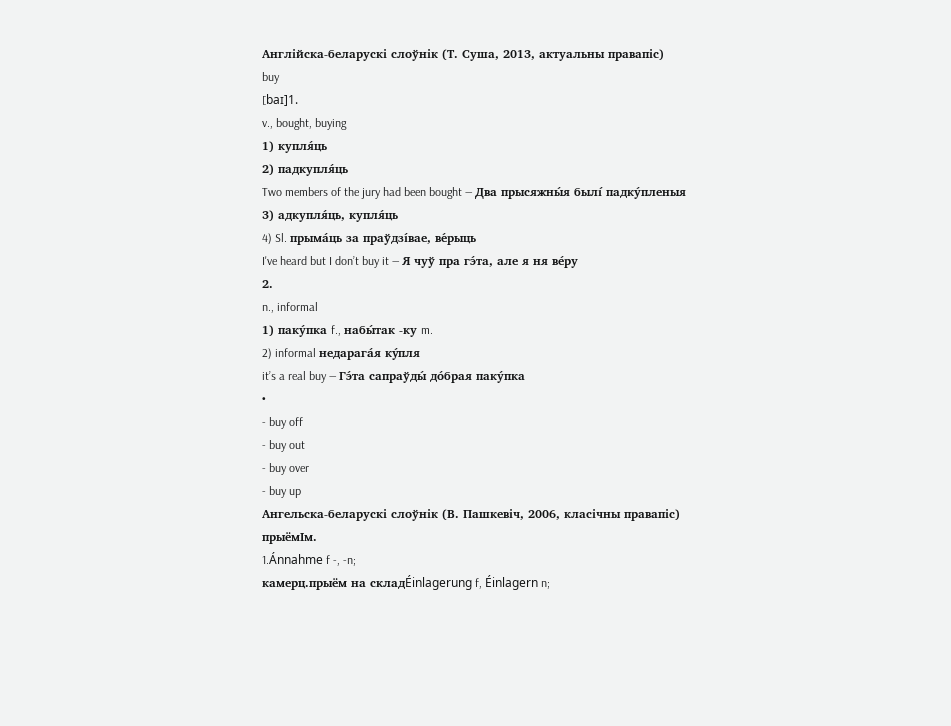Англійска-беларускі слоўнік (Т. Суша, 2013, актуальны правапіс)
buy
[baɪ]1.
v., bought, buying
1) купля́ць
2) падкупля́ць
Two members of the jury had been bought — Два прысяжны́я былі́ падку́пленыя
3) адкупля́ць, купля́ць
4) Sl. прыма́ць за праўдзі́вае, ве́рыць
I've heard but I don’t buy it — Я чуў пра гэ́та, але я ня ве́ру
2.
n., informal
1) паку́пка f., набы́так -ку m.
2) informal недарага́я ку́пля
it’s a real buy — Гэ́та сапраўды́ до́брая паку́пка
•
- buy off
- buy out
- buy over
- buy up
Ангельска-беларускі слоўнік (В. Пашкевіч, 2006, класічны правапіс)
прыёмIм.
1.Ánnahme f -, -n;
камерц.прыём на складÉinlagerung f, Éinlagern n;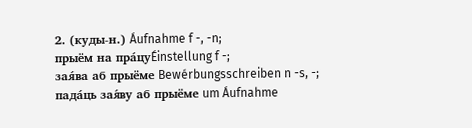2. (куды-н.) Áufnahme f -, -n;
прыём на пра́цуÉinstellung f -;
зая́ва аб прыёме Bewérbungsschreiben n -s, -;
пада́ць зая́ву аб прыёме um Áufnahme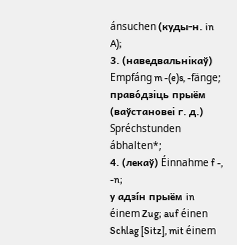ánsuchen (куды-н. in A);
3. (наведвальнікаў) Empfáng m -(e)s, -fänge;
право́дзіць прыём (ваўстановеі г. д.) Spréchstunden ábhalten*;
4. (лекаў) Éinnahme f -, -n;
у адзі́н прыём in éinem Zug; auf éinen Schlag [Sitz], mit éinem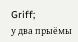Griff;
у два прыёмы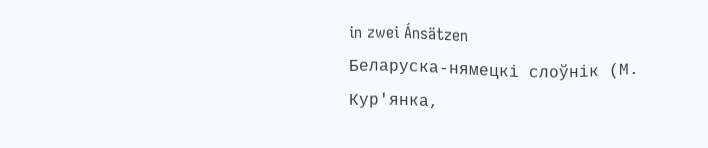in zwei Ánsätzen
Беларуска-нямецкі слоўнік (М. Кур'янка,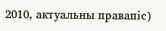2010, актуальны правапіс)